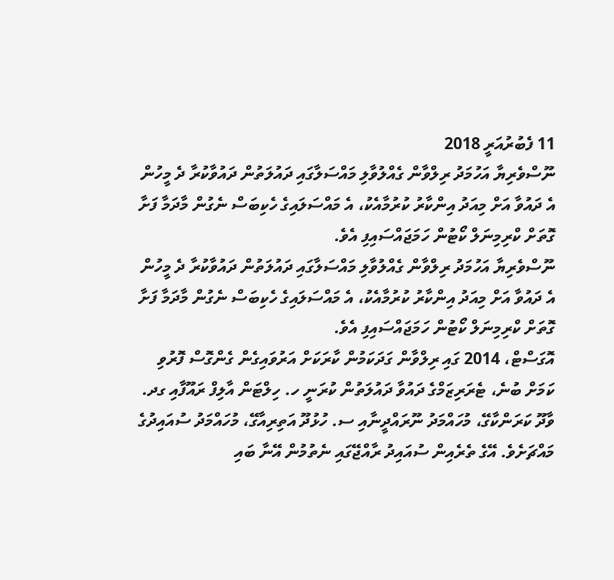11 ފެބުރުއަރީ 2018
ނޫސްވެރިޔާ އަހުމަދު ރިލްވާން ގެއްލުވާލި މައްސަލާގައި ދައުލަތުން ދައުވާކުރާ ދެ މީހުން އެ ދައުވާ އަށް މިއަދު އިންކާރު ކުރުމާއެކު، އެ މައްސަލައިގެ ހެކިބަސް ނެގުން މާދަމާ ފަށާ ގޮތަށް ކްރިމިނަލް ކޯޓުން ހަމަޖައްސައިފި އެވެ.
ނޫސްވެރިޔާ އަހުމަދު ރިލްވާން ގެއްލުވާލި މައްސަލާގައި ދައުލަތުން ދައުވާކުރާ ދެ މީހުން އެ ދައުވާ އަށް މިއަދު އިންކާރު ކުރުމާއެކު، އެ މައްސަލައިގެ ހެކިބަސް ނެގުން މާދަމާ ފަށާ ގޮތަށް ކްރިމިނަލް ކޯޓުން ހަމަޖައްސައިފި އެވެ.
އޮގަސްޓް، 2014 ގައި ރިލްވާން ގަދަކަމުން ކާރަކަށް އަރުވައިގެން ގެންގޮސް ފޮރުވި ކަމަށް ބުނެ، ޓެރަރިޒަމްގެ ދައުވާ ދައުލަތުން ކުރަނީ ހ. ހިލްޓަން އާލިފް ރައޫފާއި ގދ. ވާދޫ ކަރަންކާގޭ، މުހައްމަދު ނޫރައްދީނާއި ސ. ހުޅުދޫ އަތިރިއާގޭ، މުހައްމަދު ސުއައިދުގެ މައްޗަށެވެ. އޭގެ ތެރެއިން ސުއައިދު ރާއްޖޭގައި ނެތުމުން އޭނާ ބައި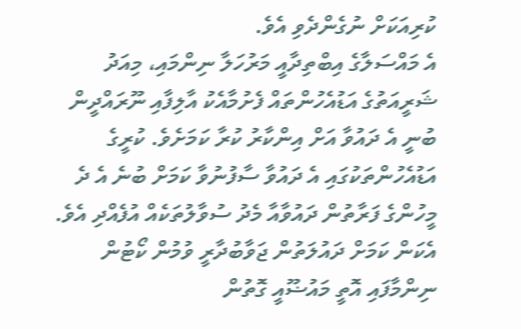ކުރިއަކަށް ނުގެންދެވި އެވެ.
އެ މައްސަލާގެ އިބްތިދާއީ މަރުހަލާ ނިންމައި، މިއަދު ޝަރީއަތުގެ އަޑުއެހުންތައް ފެށުމާއެކު އާލިފާއި ނޫރައްދީން ބުނީ އެ ދައުވާ އަށް އިންކާރު ކުރާ ކަމަށެވެ. ކުރީގެ އަޑުއެހުންތަކުގައި އެ ދައުވާ ސާފުނުވާ ކަމަށް ބުނެ އެ ދެ މީހުންގެ ފަރާތުން ދައުވާއާ މެދު ސުވާލުތަކެއް އުފެއްދި އެވެ. އެކަން ކަމަށް ދައުލަތުން ޖަވާބުދާރީ ވުމުން ކޯޓުން ނިންމާފައި އޮތީ މައުޟޫއީ ގޮތުން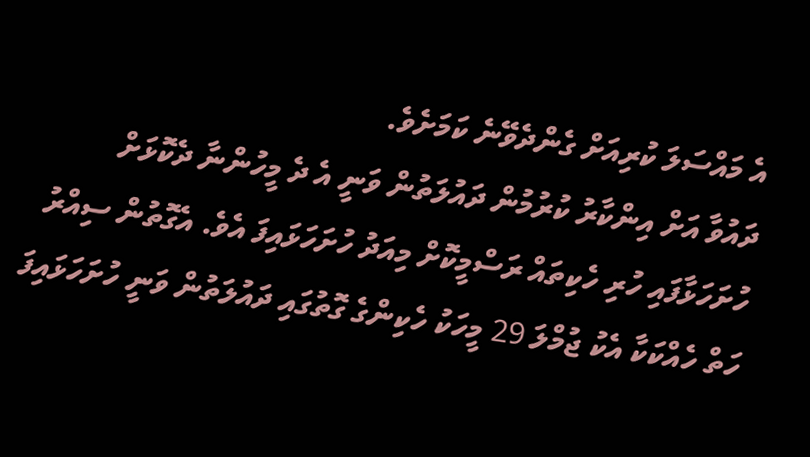އެ މައްސަލަ ކުރިއަށް ގެންދެވޭނެ ކަމަށެވެ.
ދައުވާ އަށް އިންކާރު ކުރުމުން ދައުލަތުން ވަނީ އެ ދެ މީހުންނާ ދެކޮޅަށް ހުށަހަޅާފައި ހުރި ހެކިތައް ރަސްމީކޮށް މިއަދު ހުށަހަޅައިފަ އެވެ. އެގޮތުން ސިއްރު ހަތް ހެއްކަކާ އެކު ޖުމްލަ 29 މީހަކު ހެކިންގެ ގޮތުގައި ދައުލަތުން ވަނީ ހުށަހަޅައިފަ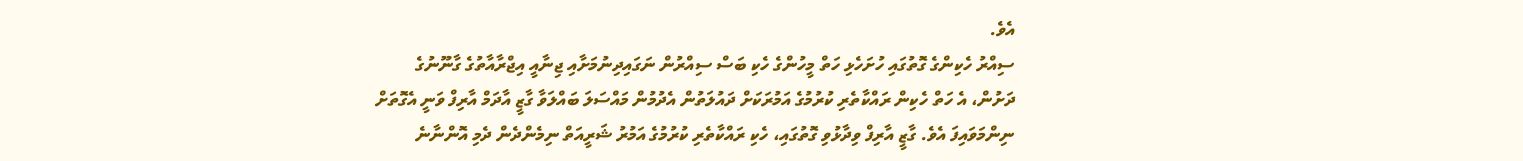އެވެ.
ސިއްރު ހެކިންގެ ގޮތުގައި ހުށަހެޅި ހަތް މީހުންގެ ހެކި ބަސް ސިއްރުން ނަގައިދިނުމަށާއި ޖިނާއީ އިޖްރާއާތުގެ ގާނޫނުގެ ދަށުން، އެ ހަތް ހެކިން ރައްކާތެރި ކުރުމުގެ އަމުރަކަށް ދައުލަތުން އެދުމުން މައްސަލަ ބައްލަވާ ގާޒީ އާދަމް އާރިފް ވަނީ އެގޮތަށް ނިންމަވައިފަ އެވެ. ގާޒީ އާރިފް ވިދާޅުވި ގޮތުގައި، ހެކި ރައްކާތެރި ކުރުމުގެ އަމުރު ޝަރީއަތް ނިމެންދެން ދެމި އޮންނާނެ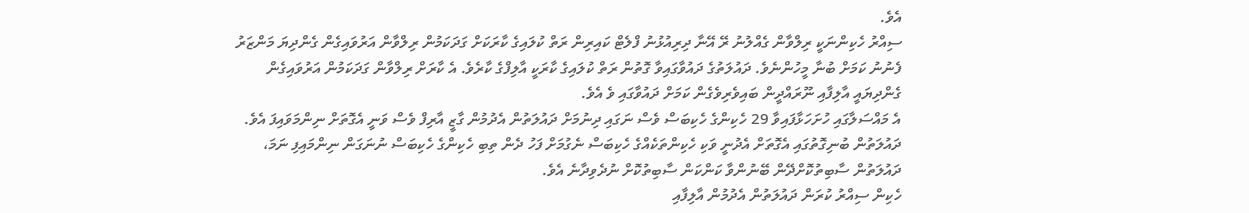އެވެ.
ސިއްރު ހެކިންނަކީ ރިލްވާން ގެއްލުނު ރޭ އޭނާ ދިރިއުޅުނު ފްލެޓް ކައިރިން ރަތް ކުލައިގެ ކާރަކަށް ގަދަކަމުން ރިލްވާން އަރުވައިގެން ގެންދިޔަ މަންޒަރު ފެނުނު ކަމަށް ބުނާ މީހުންނެވެ. ދައުލަތުގެ ދައުވާގައިވާ ގޮތުން ރަތް ކުލައިގެ ކާރަކީ އާލިފްގެ ކާރެވެ. އެ ކާރަށް ރިލްވާން ގަދަކަމުން އަރުވައިގެން ގެންދިޔައީ އާލިފާއި ނޫރައްދީން ބައިވެރިވެގެން ކަމަށް ދައުވާގައި ވެ އެވެ.
އެ މައްސަލާގައި ހުށަހަޅާފައިވާ 29 ހެކިންގެ ހެކިބަސް ވެސް ނަގައި ދިނުމަށް ދައުލަތުން އެދުމުން ގާޒީ އާރިފް ވެސް ވަނީ އެގޮތަށް ނިންމަވައިފަ އެވެ. ދައުލަތުން ބުނިގޮތުގައި އެގޮތަށް އެދުނީ ވަކި ހެކިންތަކެއްގެ ހެކިބަސް ނެގުމަށް ފަހު ދެން ތިބި ހެކިންގެ ހެކިބަސް ނުނަގަން ނިންމައިފި ނަމަ، ދައުލަތުން ސާބިތުކޮށްދޭން ބޭނުންވާ ކަންކަން ސާބިތުކޮށް ނުދެވިދާނެ އެވެ.
ހެކިން ސިއްރު ކުރަން ދައުލަތުން އެދުމުން އާލިފާއި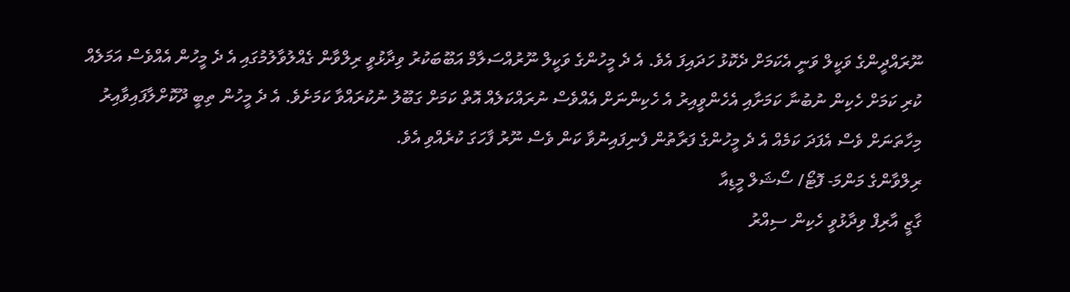ނޫރައްދީންގެ ވަކީލް ވަނީ އެކަމަށް ދެކޮޅު ހަދައިފަ އެވެ. އެ ދެ މީހުންގެ ވަކީލް ނޫރުއްސަލާމް އަބޫބަކުރު ވިދާޅުވީ ރިލްވާން ގެއްލުވާލުމުގައި އެ ދެ މީހުން އެއްވެސް އަމަލެއް ކުރި ކަމަށް ހެކިން ނުބުނާ ކަމަށާއި އެހެންވީއިރު އެ ހެކިންނަށް އެއްވެސް ނުރައްކަލެއް އޮތް ކަމަށް ގަބޫލު ނުކުރައްވާ ކަމަށެވެ. އެ ދެ މީހުން ތިބީ ދޫކޮށްލާފައިވާއިރު މިހާތަނަށް ވެސް އެފަދަ ކަމެއް އެ ދެ މީހުންގެ ފަރާތުން ފެނިފައިނުވާ ކަން ވެސް ނޫރު ފާހަގަ ކުރެއްވި އެވެ.
ރިލްވާންގެ މަންމަ- ފޮޓޯ/ ސޯޝަލް މީޑިއާ
ގާޒީ އާރިފް ވިދާޅުވީ ހެކިން ސިއްރު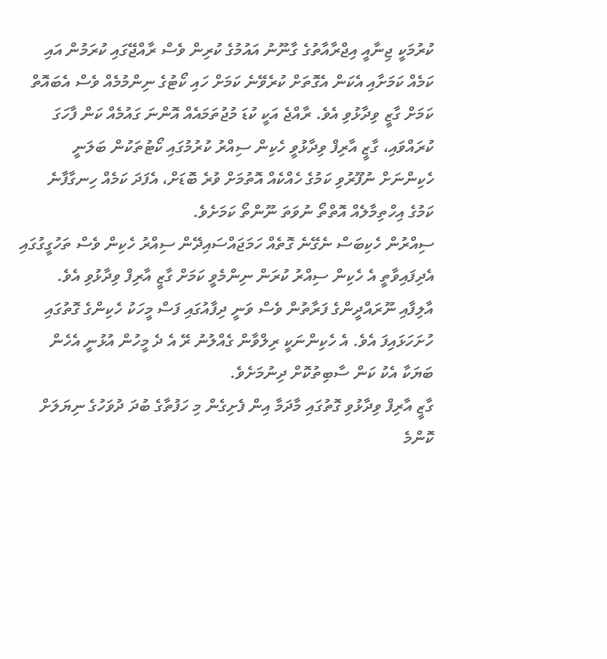ކުރުމަކީ ޖިނާއީ އިޖްރާއާތުގެ ގާނޫނު އައުމުގެ ކުރިން ވެސް ރާއްޖޭގައި ކުރަމުން އައި ކަމެއް ކަމަށާއި އެކަން އެގޮތަށް ކުރެވޭނެ ކަމަށް ހައި ކޯޓުގެ ނިންމުމެއް ވެސް އެބައޮތް ކަމަށް ގާޒީ ވިދާޅުވި އެވެ. ރާއްޖެ އަކީ ކުޑަ މުޖުތަމައެއް އޮންނަ ގައުމެއް ކަން ފާހަގަ ކުރައްވައި، ގާޒީ އާރިފް ވިދާޅުވީ ހެކިން ސިއްރު ކުރުމުގައި ކޯޓުތަކުން ބަލަނީ ހެކިންނަށް ނުފޫރުވި ކަމުގެ ހެއްކެއް އޮތުމަށް ވުރެ ބޮޑަށް، އެފަދަ ކަމެއް ހިނގާފާނެ ކަމުގެ އިހްތިމާލެއް އޮތްތޯ ނުވަތަ ނޫންތޯ ކަމަށެވެ.
ސިއްރުން ހެކިބަސް ނެގޭނެ ގޮތެއް ހަމަޖައްސައިދޭން ސިއްރު ހެކިން ވެސް ތަހުގީގުގައި އެދިފައިވާތީ އެ ހެކިން ސިއްރު ކުރަން ނިންމެވީ ކަމަށް ގާޒީ އާރިފް ވިދާޅުވި އެވެ.
އާލިފާއި ނޫރައްދީންގެ ފަރާތުން ވެސް ވަނީ ދިފާއުގައި ފަސް މީހަކު ހެކިންގެ ގޮތުގައި ހުށަހަޅައިފަ އެވެ. އެ ހެކިންނަކީ ރިލްވާން ގެއްލުނު ރޭ އެ ދެ މީހުން އުޅުނީ އެހެން ބަޔަކާ އެކު ކަން ސާބިތުކޮށް ދިނުމަށެވެ.
ގާޒީ އާރިފް ވިދާޅުވި ގޮތުގައި މާދަމާ އިން ފެށިގެން މި ހަފުތާގެ ބުދަ ދުވަހުގެ ނިޔަލަށް ކޮންމެ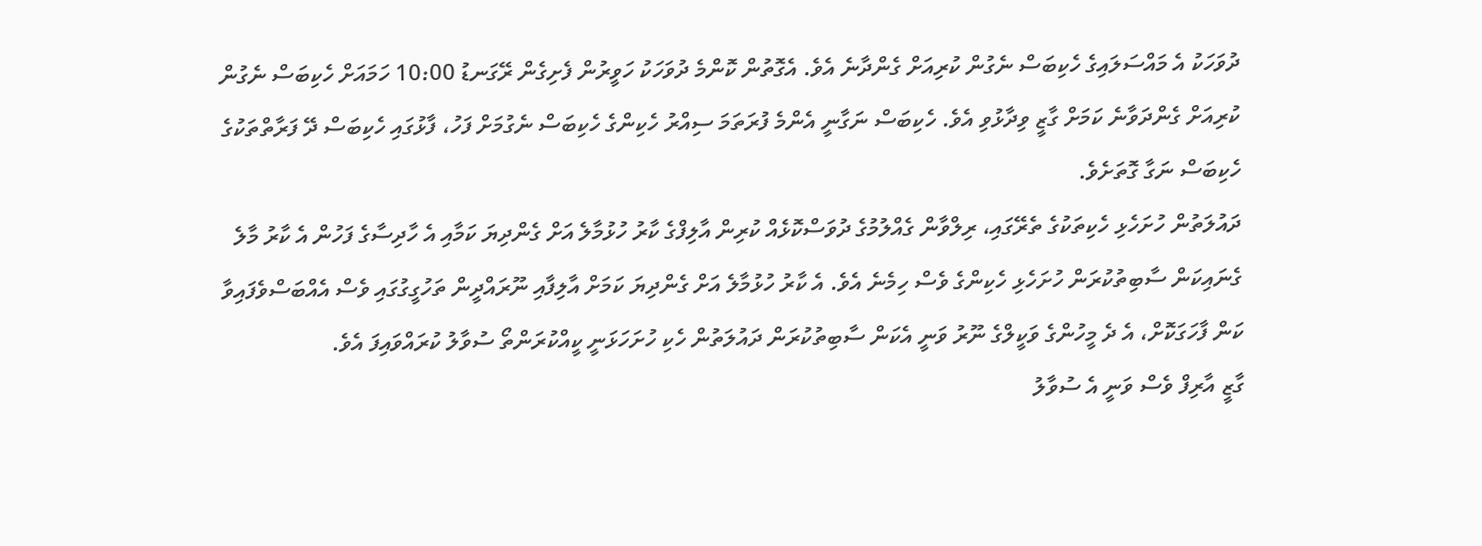ދުވަހަކު އެ މައްސަލައިގެ ހެކިބަސް ނެގުން ކުރިއަށް ގެންދާނެ އެވެ. އެގޮތުން ކޮންމެ ދުވަހަކު ހަވީރުން ފެށިގެން ރޭގަނޑު 10:00 ހަމައަށް ހެކިބަސް ނެގުން ކުރިއަށް ގެންދަވާނެ ކަމަށް ގާޒީ ވިދާޅުވި އެވެ. ހެކިބަސް ނަގާނީ އެންމެ ފުރަތަމަ ސިއްރު ހެކިންގެ ހެކިބަސް ނެގުމަށް ފަހު، ފާޅުގައި ހެކިބަސް ދޭ ފަރާތްތަކުގެ ހެކިބަސް ނަގާ ގޮތަށެވެ.
ދައުލަތުން ހުށަހެޅި ހެކިތަކުގެ ތެރޭގައި، ރިލްވާން ގެއްލުމުގެ ދުވަސްކޮޅެއް ކުރިން އާލިފްގެ ކާރު ހުޅުމާލެ އަށް ގެންދިޔަ ކަމާއި އެ ހާދިސާގެ ފަހުން އެ ކާރު މާލެ ގެނައިކަން ސާބިތުކުރަން ހުށަހެޅި ހެކިންގެ ވެސް ހިމެނެ އެވެ. އެ ކާރު ހުޅުމާލެ އަށް ގެންދިޔަ ކަމަށް އާލިފާއި ނޫރައްދީން ތަހުގީގުގައި ވެސް އެއްބަސްވެފައިވާ ކަން ފާހަގަކޮށް، އެ ދެ މީހުންގެ ވަކީލްގެ ނޫރު ވަނީ އެކަން ސާބިތުކުރަން ދައުލަތުން ހެކި ހުށަހަޅަނީ ކީއްކުރަންތޯ ސުވާލު ކުރައްވައިފަ އެވެ.
ގާޒީ އާރިފް ވެސް ވަނީ އެ ސުވާލު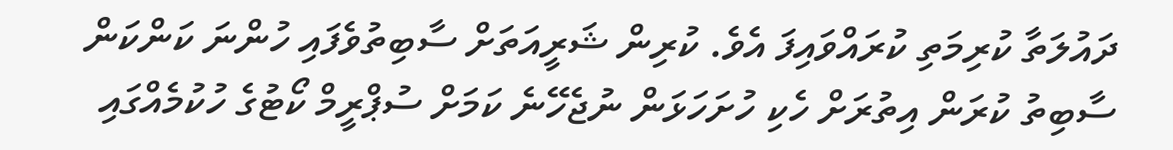ދައުލަތާ ކުރިމަތި ކުރައްވައިފަ އެވެ. ކުރިން ޝަރީއަތަށް ސާބިތުވެފައި ހުންނަ ކަންކަން ސާބިތު ކުރަން އިތުރަށް ހެކި ހުށަހަޅަން ނުޖެހޭނެ ކަމަށް ސުޕްރީމް ކޯޓުގެ ހުކުމެއްގައި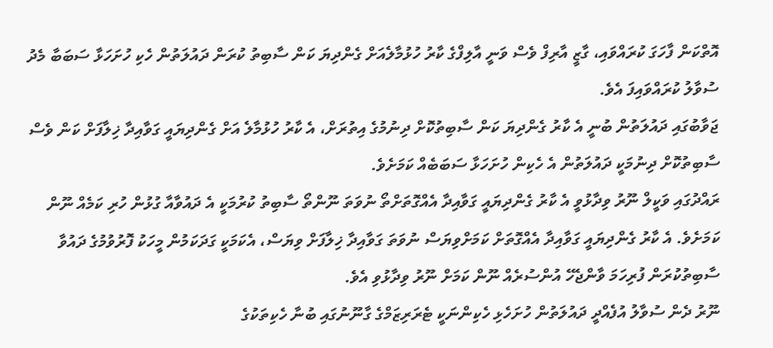އޮތްކަން ފާހަގަ ކުރައްވައި، ގާޒީ އާރިފް ވެސް ވަނީ އާލިފްގެ ކާރު ހުޅުމާލެއަށް ގެންދިޔަ ކަން ސާބިތު ކުރަން ދައުލަތުން ހެކި ހުށަހަޅާ ސަބަބާ މެދު ސުވާލު ކުރައްވައިފަ އެވެ.
ޖަވާބުގައި ދައުލަތުން ބުނީ އެ ކާރު ގެންދިޔަ ކަން ސާބިތުކޮށް ދިނުމުގެ އިތުރަށް، އެ ކާރު ހުޅުމާލެ އަށް ގެންދިޔައީ ގަވާއިދާ ޚިލާފަށް ކަން ވެސް ސާބިތުކޮށް ދިނުމަކީ ދައުލަތުން އެ ހެކިން ހުށަހަޅާ ސަބަބެއް ކަމަށެވެ.
ރައްދުގައި ވަކީލް ނޫރު ވިދާޅުވީ އެ ކާރު ގެންދިޔައީ ގަވާއިދާ އެއްގޮތަށްތޯ ނުވަތަ ނޫންތޯ ސާބިތު ކުރުމަކީ އެ ދައުވާއާ ގުޅުން ހުރި ކަމެއް ނޫން ކަމަށެވެ. އެ ކާރު ގެންދިޔައީ ގަވާއިދާ އެއްގޮތަށް ކަމަށްވިޔަސް ނުވަތަ ގަވާއިދާ ޚިލާފަށް ވިޔަސް، އެކަމަކީ ގަދަކަމުން މީހަކު ފޮރުވުމުގެ ދައުވާ ސާބިތުކުރަން ފުރިހަމަ ވާންޖެހޭ އުންސުރެއް ނޫން ކަމަށް ނޫރު ވިދާޅުވި އެވެ.
ނޫރު ދެން ސުވާލު އުފެއްދީ ދައުލަތުން ހުށަހެޅި ހެކިންނަކީ ޓެރަރިޒަމްގެ ގާނޫނުގައި ބުނާ ހެކިތަކުގެ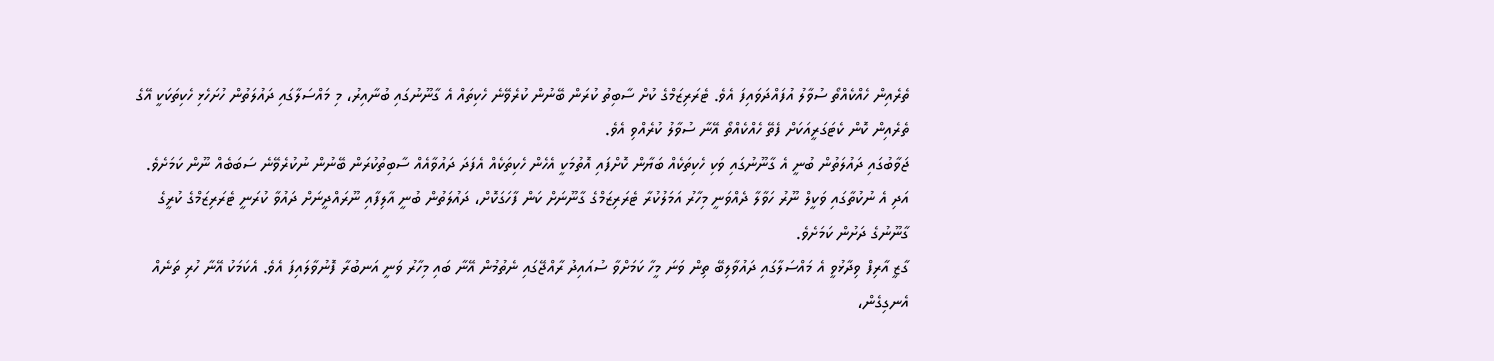ތެރެއިން ހެއްކެއްތޯ ސުވާލު އުފައްދަވައިފަ އެވެ. ޓެރަރިޒަމްގެ ކުށް ސާބިތު ކުރަން ބޭނުން ކުރެވޭނެ ހެކިތައް އެ ގާނޫނުގައި ބުނާއިރު، މި މައްސަލާގައި ދައުލަތުން ހުށަހެޅި ހެކިތަކަކީ އޭގެ ތެރެއިން ކޮން ކެޓަގަރީއަކަށް ފެތޭ ހެއްކެއްތޯ އޭނާ ސުވާލު ކުރެއްވި އެވެ.
ޖަވާބުގައި ދައުލަތުން ބުނީ އެ ގާނޫނުގައި ވަކި ހެކިތަކެއް ބަޔާން ކޮށްފައި އޮތުމަކީ އެހެން ހެކިތަކެއް އެފަދަ ދައުވާއެއް ސާބިތުކުރަން ބޭނުން ނުކުރެވޭނެ ސަބަބެއް ނޫން ކަމަށެވެ. އަދި އެ ނުކުތާގައި ވަކީލް ނޫރު ހަވާލާ ދެއްވަނީ މިހާރު އަމަލުކުރާ ޓެރަރިޒަމްގެ ގާނޫނަށް ކަން ފާހަގަކޮށް، ދައުލަތުން ބުނީ އާލިފާއި ނޫރައްދީނަށް ދައުވާ ކުރަނީ ޓެރަރިޒަމްގެ ކުރީގެ ގާނޫނުގެ ދަށުން ކަމަށެވެ.
ގާޒީ އާރިފް ވިދާޅުވީ އެ މައްސަލާގައި ދައުވާލިބޭ ތިން ވަނަ މީހާ ކަމަށްވާ ސުއައިދު ރާއްޖޭގައި ނެތުމުން އޭނާ ބައި މިހާރު ވަނީ އަނބުރާ ފޮނުވާލައިފަ އެވެ. އެކަމަކު އޭނާ ހުރި ތަނެއް އެނގިގެން،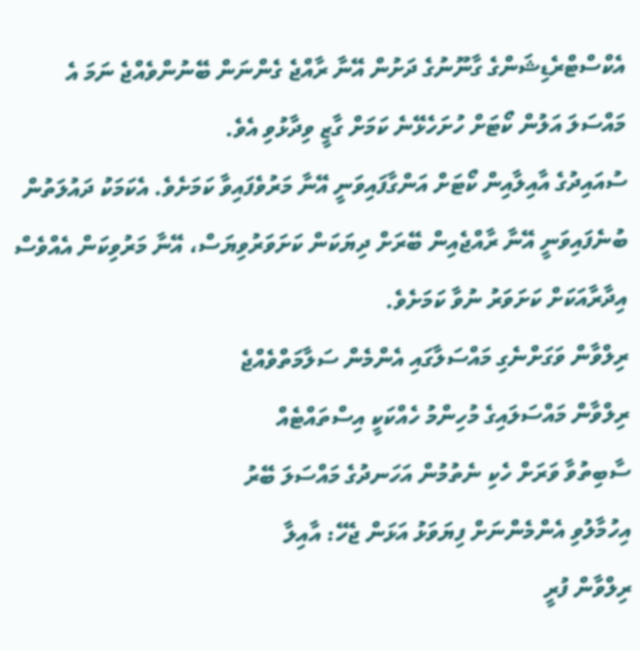އެކްސްޓްރެޑިޝަންގެ ގާނޫނުގެ ދަށުން އޭނާ ރާއްޖެ ގެންނަން ބޭނުންވެއްޖެ ނަމަ އެ މައްސަލަ އަލުން ކޯޓަށް ހުށަހެޅޭނެ ކަމަށް ގާޒީ ވިދާޅުވި އެވެ.
ސުއައިދުގެ އާއިލާއިން ކޯޓަށް އަންގާފައިވަނީ އޭނާ މަރުވެފައިވާ ކަމަށެވެ. އެކަމަކު ދައުލަތުން ބުނެފައިވަނީ އޭނާ ރާއްޖެއިން ބޭރަށް ދިޔަކަން ކަށަވަރުވިޔަސް، އޭނާ މަރުވިކަން އެއްވެސް އިދާރާއަކަށް ކަށަވަރު ނުވާ ކަމަށެވެ.
ރިލްވާން ވަގަށްނެގި މައްސަލާގައި އެންމެން ސަލާމަތްވެއްޖެ
ރިލްވާން މައްސަލައިގެ މުހިންމު ހެއްކަކީ އިސްތައްޓެއް
ސާބިތުވާ ވަރަށް ހެކި ނެތުމުން އަހަނދުގެ މައްސަލަ ބޭރު
އިހުމާލުވި އެންމެންނަށް ފިޔަވަޅު އަޅަން ޖެހޭ: އާއިލާ
ރިލްވާން ފުރީ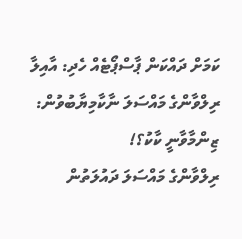ކަމަށް ދައްކަން ޕާސްޕޯޓެއް ހެދި: އާއިލާ
ރިލްވާންގެ މައްސަލަ ނާކާމިޔާބުވުން: ޒިންމާވާނީ ކާކު؟!
ރިލްވާންގެ މައްސަލަ ދައުލަތުން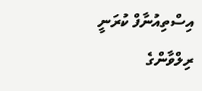އިސްތިއުނާފް ކުރަނީ
ރިލްވާންގެ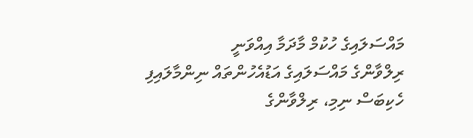މައްސަލައިގެ ހުކުމް މާދަމާ އިއްވަނީ
ރިލްވާންގެ މައްސަލައިގެ އަޑުއެހުންތައް ނިންމާލައިފި
ހެކިބަސް ނިމި، ރިލްވާންގެ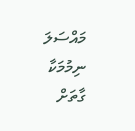މައްސަލަ ނިމުމަކާ ގާތަށް